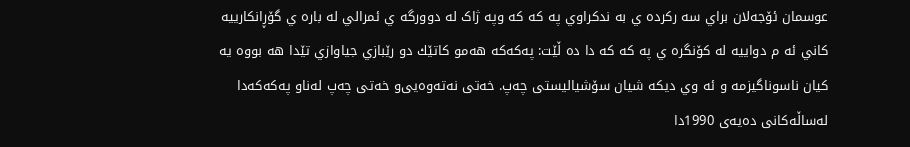عوسمان ئۆجه‌لان براي سه رکرده ي به ندکراوي په که که وپه ژاک له دوورگه ي ئمرالي له باره ي گۆڕانکارييه کاني ئه م دواييه له کۆنگره ي په که که دا ده ڵێت: په‌كه‌كه‌ هه‌مو كاتێك دو رێبازي جياوازي تێدا ھه بووه يه کيان ناسوناگيزمه و ئه وي ديکه شيان سۆشیالیستی‌ چه‌پ. خه‌تی‌ نه‌ته‌وه‌یی‌‌و خه‌تی‌ چه‌پ له‌ناو په‌كه‌كه‌دا له‌ساڵه‌كانی‌ ده‌یه‌ی‌ 1990دا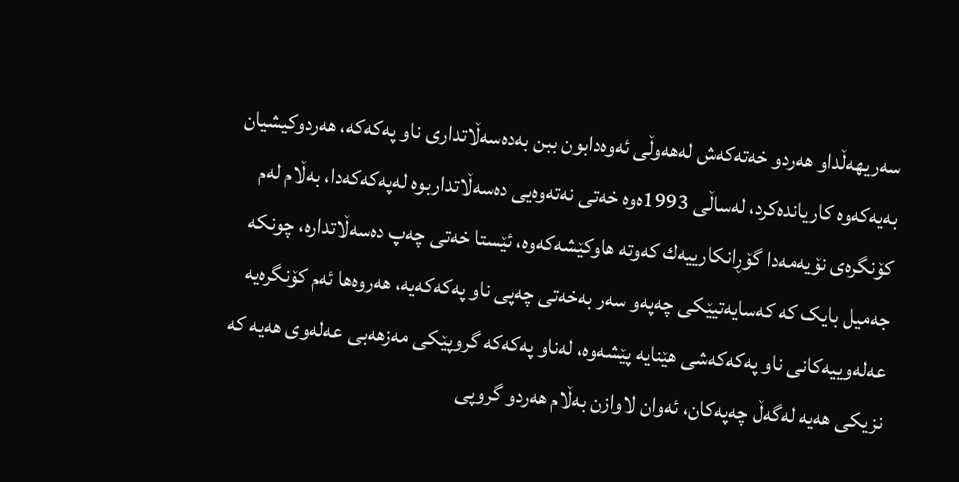سه‌ریهه‌ڵداو هه‌ردو خه‌ته‌كه‌ش له‌هه‌وڵی‌ ئه‌وه‌دابون ببن به‌ده‌سه‌ڵاتداری‌ ناو په‌كه‌كه‌، هه‌ردوكیشیان به‌یه‌كه‌وه‌ كاریانده‌كرد، له‌ساڵی‌ 1993ه‌وه‌ خه‌تی‌ نه‌ته‌وه‌یی‌ ده‌سه‌ڵاتداربوه‌ له‌په‌كه‌كه‌دا، به‌ڵام له‌م كۆنگره‌ی نۆیه‌مه‌دا گۆڕانكارییه‌ك كه‌وته‌ هاوكێشه‌كه‌وه‌، ئێستا خه‌تی‌ چه‌پ ده‌سه‌ڵاتداره‌، چونكه‌ جه‌میل بایک كه‌ كه‌سایه‌تیێكی‌ چه‌په‌و سه‌ر به‌خه‌تی‌ چه‌پی‌ ناو په‌كه‌كه‌یه، هه‌روه‌ها ئه‌م كۆنگره‌یه‌ عه‌له‌وییه‌كانی‌ ناو په‌كه‌كه‌شی‌ هێنایه‌ پێشه‌وه‌، له‌ناو په‌كه‌كه‌ گروپێكی‌ مه‌زهه‌بی‌ عه‌له‌وی‌ هه‌یه‌ كه‌ نزیكی‌ هه‌یه‌ له‌گه‌ڵ‌ چه‌په‌كان، ئه‌وان لاوازن به‌ڵام هه‌ردو گروپی‌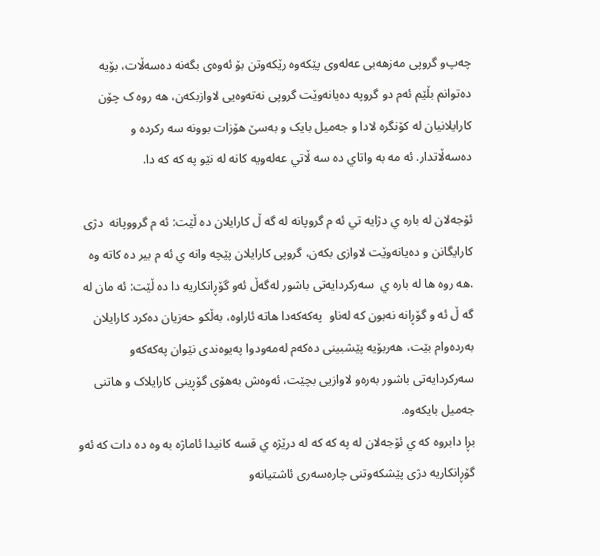چه‌پ‌و گروپی‌ مه‌زهه‌بی‌ عه‌له‌وی‌ پێكه‌وه‌ رێكه‌وتن بۆ ئه‌وه‌ی‌ بگه‌نه‌ ده‌سه‌ڵات، بۆیه‌ ده‌توانم بڵێم ئه‌م دو گروپه‌ ده‌یانه‌وێت گروپی‌ نه‌ته‌وه‌یی‌ لاوازبكه‌ن، ھه روه ک چۆن کارايلانيان له کۆنگره لادا و جه‌میل بایک ‌و به‌سێ‌ هۆزات بوونه‌ سه رکرده و ده‌سه‌ڵاتدار. ئه مه به واتاي ده سه ڵاتي عه‌له‌ویه کانه له نێو په که که دا.

ئۆجه‌لان له باره ي دژايه تي ئه م گروپانه له گه ڵ کارايلان ده ڵێت: ئه م گرووپانه  دژی‌ کارايگانن ‌و ده‌یانه‌وێت لاوازی‌ بكه‌ن، گروپی‌ کارايلان پێچه وانه ي ئه م بير ده کاته وه .ھه روه ھا له باره ي  سه‌ركردایه‌تی‌ باشور له‌گه‌ڵ‌ ئه‌و گۆڕانكاریه‌ دا ده ڵێت: ئه مان له گه ڵ ئه و گۆڕانه نه‌بون كه‌ له‌ناو ‌ په‌كه‌كه‌دا هاته‌ ئاراوه‌، به‌ڵكو حه‌زیان ده‌كرد کارايلان به‌رده‌وام بێت، هه‌ربۆیه‌ پێشبینی‌ ده‌كه‌م له‌مه‌ودوا په‌یوه‌ندی‌ نێوان په‌كه‌كه‌و سه‌ركردایه‌تی‌ باشور به‌ره‌و لاوازیی‌ بچێت، ئه‌وه‌ش به‌هۆی‌ گۆڕینی‌ کارايلاک ‌و هاتنی‌ جه‌میل بایکه‌وه‌.
بڕا دابروه که ي ئۆجه‌لان له په که که له درێژه ي قسه کانيدا ئاماژه به وه ده دات که ئه‌و گۆڕانكاریه‌ دژی‌ پێشكه‌وتنی‌ چاره‌سه‌ری‌ ئاشتیانه‌‌و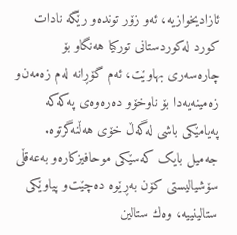ئازادیخوازیه‌، ئه‌و زۆر تونده‌و رێگه‌ نادات كورد له‌كوردستانی‌ توركیا هه‌نگاو بۆ چاره‌سه‌ری‌ بهاوێت، ئه‌م گۆڕانه‌ له‌م زه‌مه‌ن‌و زه‌مینه‌یه‌دا بۆ ناوخۆو ده‌ره‌وه‌ی‌ په‌كه‌كه‌ په‌یامێكی‌ باشی‌ له‌گه‌ڵ‌ خۆی‌ هه‌ڵنه‌گرتوه‌. جه‌میل بایک كه‌سێكی‌ موحافیزكاره‌و به‌عه‌قڵی‌ سۆشیالیستی‌ كۆن به‌ڕێوه‌ ده‌چێت‌و پیاوێكی‌ ستالینییه‌، وه‌ك ستالین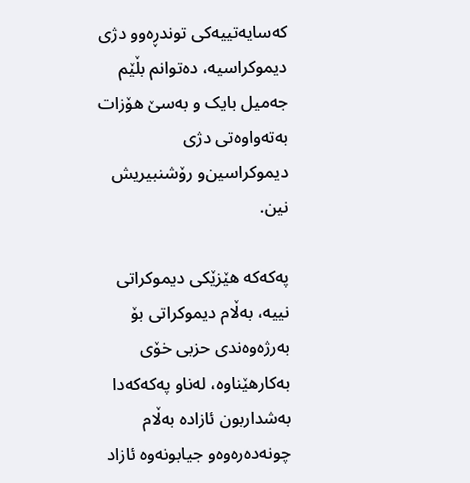كه‌سایه‌تییه‌كی‌ توندڕه‌وو دژی‌ دیموكراسیه‌، ده‌توانم بڵێم جه‌میل بایک ‌و به‌سێ‌ هۆزات به‌ته‌واوه‌تی‌ دژی‌ دیموكراسین‌و رۆشنبیریش نین.

په‌كه‌كه‌ هێزێكی‌ دیموكراتی‌ نیيه‌، به‌ڵام دیموكراتی‌ بۆ به‌رژه‌وه‌ندی‌ حزبی‌ خۆی‌ به‌كارهێناوه‌، له‌ناو په‌كه‌كه‌دا به‌شداربون ئازاده‌ به‌ڵام چونه‌ده‌ره‌وه‌و جیابونه‌وه‌ ئازاد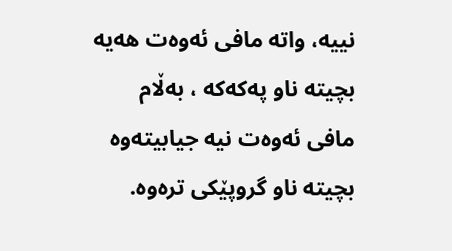نیيه‌، واته‌ مافی‌ ئه‌وه‌ت هه‌یه‌ بچیته‌ ناو په‌كه‌كه‌ ، به‌ڵام مافی‌ ئه‌وه‌ت نیه‌ جیابیته‌وه‌ بچیته‌ ناو گروپێكی‌ تره‌وه‌.